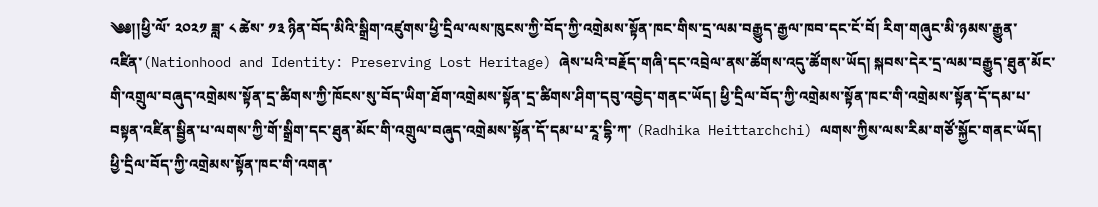༄༅།།ཕྱི་ལོ་ ༢༠༢༡ ཟླ་ ༨ ཚེས་ ༡༣ ཉིན་བོད་མིའི་སྒྲིག་འཛུགས་ཕྱི་དྲིལ་ལས་ཁུངས་ཀྱི་བོད་ཀྱི་འགྲེམས་སྟོན་ཁང་གིས་དྲ་ལམ་བརྒྱུད་རྒྱལ་ཁབ་དང་ངོ་བོ། རིག་གཞུང་མི་ཉམས་རྒྱུན་འཛིན་(Nationhood and Identity: Preserving Lost Heritage) ཞེས་པའི་བརྗོད་གཞི་དང་འབྲེལ་ནས་ཚོགས་འདུ་ཚོགས་ཡོད། སྐབས་དེར་དྲ་ལམ་བརྒྱུད་ཐུན་མོང་གི་འགྲུལ་བཞུད་འགྲེམས་སྟོན་དྲ་ཚིགས་ཀྱི་ཁོངས་སུ་བོད་ཡིག་ཐོག་འགྲེམས་སྟོན་དྲ་ཚིགས་ཤིག་དབུ་འབྱེད་གནང་ཡོད། ཕྱི་དྲིལ་བོད་ཀྱི་འགྲེམས་སྟོན་ཁང་གི་འགྲེམས་སྟོན་དོ་དམ་པ་བསྟན་འཛིན་སྦྱིན་པ་ལགས་ཀྱི་གོ་སྒྲིག་དང་ཐུན་མོང་གི་འགྲུལ་བཞུད་འགྲེམས་སྟོན་དོ་དམ་པ་རཱ་དྷི་ཀ་ (Radhika Heittarchchi) ལགས་ཀྱིས་ལས་རིམ་གཙོ་སྐྱོང་གནང་ཡོད།
ཕྱི་དྲིལ་བོད་ཀྱི་འགྲེམས་སྟོན་ཁང་གི་འགན་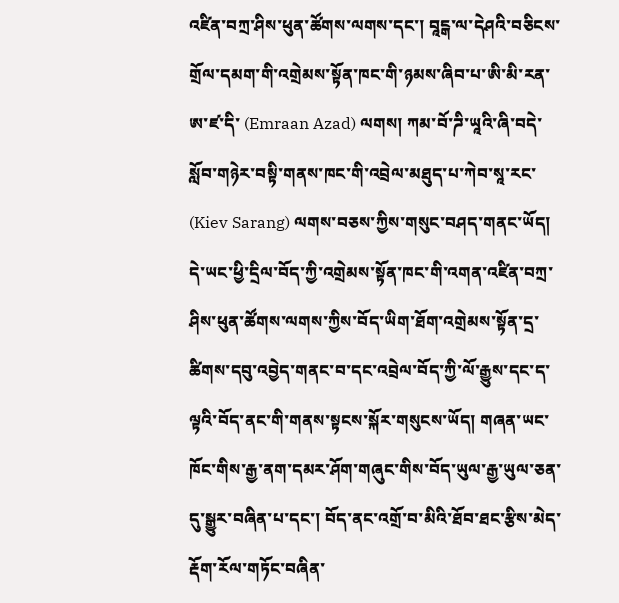འཛིན་བཀྲ་ཤིས་ཕུན་ཚོགས་ལགས་དང་། བཱངྒ་ལ་དེཤའི་བཅིངས་གྲོལ་དམག་གི་འགྲེམས་སྟོན་ཁང་གི་ཉམས་ཞིབ་པ་ཨི་མི་རན་ཨ་ཛ་དི་ (Emraan Azad) ལགས། ཀམ་བོ་ཌི་ཡཱའི་ཞི་བདེ་སློབ་གཉེར་བསྟི་གནས་ཁང་གི་འབྲེལ་མཐུད་པ་ཀེབ་སཱ་རང་ (Kiev Sarang) ལགས་བཅས་ཀྱིས་གསུང་བཤད་གནང་ཡོད།
དེ་ཡང་ཕྱི་དྲིལ་བོད་ཀྱི་འགྲེམས་སྟོན་ཁང་གི་འགན་འཛིན་བཀྲ་ཤིས་ཕུན་ཚོགས་ལགས་ཀྱིས་བོད་ཡིག་ཐོག་འགྲེམས་སྟོན་དྲ་ཚིགས་དབུ་འབྱེད་གནང་བ་དང་འབྲེལ་བོད་ཀྱི་ལོ་རྒྱུས་དང་ད་ལྟའི་བོད་ནང་གི་གནས་སྟངས་སྐོར་གསུངས་ཡོད། གཞན་ཡང་ཁོང་གིས་རྒྱ་ནག་དམར་ཤོག་གཞུང་གིས་བོད་ཡུལ་རྒྱ་ཡུལ་ཅན་དུ་སྒྱུར་བཞིན་པ་དང་། བོད་ནང་འགྲོ་བ་མིའི་ཐོབ་ཐང་རྩིས་མེད་རྡོག་རོལ་གཏོང་བཞིན་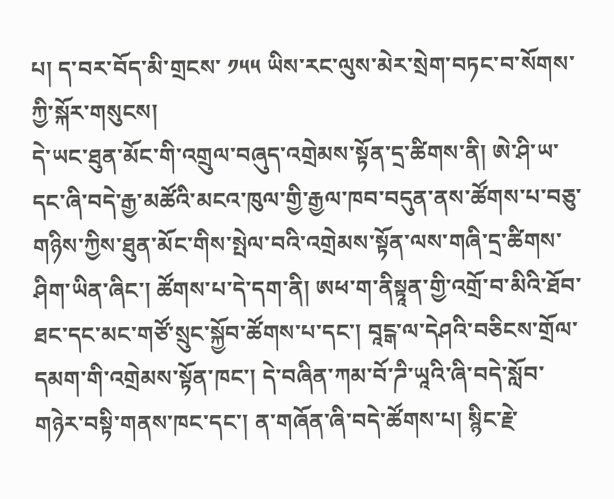པ། ད་བར་བོད་མི་གྲངས་ ༡༥༥ ཡིས་རང་ལུས་མེར་སྲེག་བཏང་བ་སོགས་ཀྱི་སྐོར་གསུངས།
དེ་ཡང་ཐུན་མོང་གི་འགྲུལ་བཞུད་འགྲེམས་སྟོན་དྲ་ཚིགས་ནི། ཨེ་ཤི་ཡ་དང་ཞི་བདེ་རྒྱ་མཚོའི་མངའ་ཁུལ་གྱི་རྒྱལ་ཁབ་བདུན་ནས་ཚོགས་པ་བཅུ་གཉིས་ཀྱིས་ཐུན་མོང་གིས་སྤེལ་བའི་འགྲེམས་སྟོན་ལས་གཞི་དྲ་ཚིགས་ཤིག་ཡིན་ཞིང་། ཚོགས་པ་དེ་དག་ནི། ཨཕ་ག་ནིསྟཱན་གྱི་འགྲོ་བ་མིའི་ཐོབ་ཐང་དང་མང་གཙོ་སྲུང་སྐྱོབ་ཚོགས་པ་དང་། བཱངྒ་ལ་དེཤའི་བཅིངས་གྲོལ་དམག་གི་འགྲེམས་སྟོན་ཁང་། དེ་བཞིན་ཀམ་བོ་ཌི་ཡཱའི་ཞི་བདེ་སློབ་གཉེར་བསྟི་གནས་ཁང་དང་། ན་གཞོན་ཞི་བདེ་ཚོགས་པ། སྙིང་རྗེ་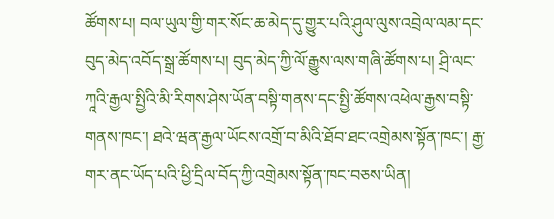ཚོགས་པ། བལ་ཡུལ་གྱི་གར་སོང་ཆ་མེད་དུ་གྱུར་པའི་ཤུལ་ལུས་འབྲེལ་ལམ་དང་བུད་མེད་འབོད་སྒྲ་ཚོགས་པ། བུད་མེད་ཀྱི་ལོ་རྒྱུས་ལས་གཞི་ཚོགས་པ། ཤྲི་ལང་ཀཱའི་རྒྱལ་སྤྱིའི་མི་རིགས་ཤེས་ཡོན་བསྟི་གནས་དང་སྤྱི་ཚོགས་འཕེལ་རྒྱས་བསྟི་གནས་ཁང་། ཐའེ་ཝན་རྒྱལ་ཡོངས་འགྲོ་བ་མིའི་ཐོབ་ཐང་འགྲེམས་སྟོན་ཁང་། རྒྱ་གར་ནང་ཡོད་པའི་ཕྱི་དྲིལ་བོད་ཀྱི་འགྲེམས་སྟོན་ཁང་བཅས་ཡིན།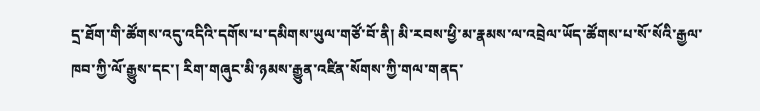དྲ་ཐོག་གི་ཚོགས་འདུ་འདིའི་དགོས་པ་དམིགས་ཡུལ་གཙོ་བོ་ནི། མི་རབས་ཕྱི་མ་རྣམས་ལ་འབྲེལ་ཡོད་ཚོགས་པ་སོ་སོའི་རྒྱལ་ཁབ་ཀྱི་ལོ་རྒྱུས་དང་། རིག་གཞུང་མི་ཉམས་རྒྱུན་འཛིན་སོགས་ཀྱི་གལ་གནད་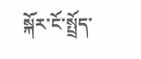སྐོར་ངོ་སྤྲོད་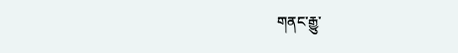གནང་རྒྱུ་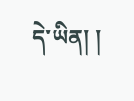དེ་ཡིན། །